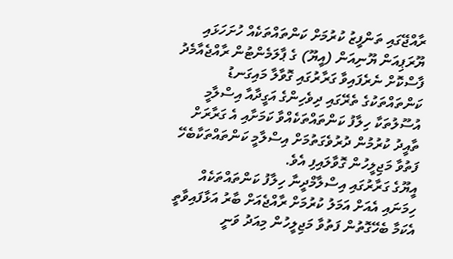ރާއްޖޭގައި ތަންފީޒު ކުރުމަށް ކަންތައްތަކެއް ހުށަހަޅައި ޔޫރަޕިއަން ޔޫނިއަން (އީޔޫ) ގެ ޕާލަމެންޓުން ރާއްޖެއާމެދު ފާސްކޮށް ނެރެފައިވާ ގަރާރުގައި ގޮވާލާ މައިގަނޑު ކަންތައްތަކުގެ ތެރޭގައި ދިވެހިންގެ އަގީދާއާ އިސްލާމީ އުސޫލުތަކާ ހިލާފު ކަންތައްތަކެއްވާ ކަމަށާއި އެ ގަރާރަށް ތާއީދު ކުރުމުން ދުރުވެގަތުމަށް އިސްލާމީ ކަންތައްތަކާބެހޭ ފަތުވާ މަޖިލީހުން ގޮވާލައިފި އެވެ.
އީޔޫގެ ގަރާރުގައި އިސްލާމްދީނާ ހިލާފު ކަންތައްތަކެއް ހިމަނައި އެއަށް އަމަލު ކުރުމަށް ރާއްޖެއަށް ބާރު އަޅާފައިވާތީ އެކަމާ ބެހޭގޮތުން ފަތުވާ މަޖިލީހުން މިއަދު ވަނީ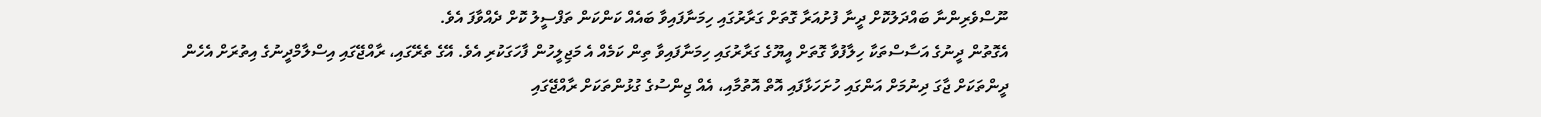ނޫސްވެރިންނާ ބައްދަލުކޮށް ދީނާ ފުށުއަރާ ގޮތަށް ގަރާރުގައި ހިމަނާފައިވާ ބައެއް ކަންކަން ތަފްސީލު ކޮށް ދެއްވާފަ އެވެ.
އެގޮތުން ދީނުގެ އަސާސްތަކާ ހިލާފުވާ ގޮތަށް އީޔޫގެ ގަރާރުގައި ހިމަނާފައިވާ ތިން ކަމެއް އެ މަޖިލީހުން ފާހަގަކުރި އެވެ. އޭގެ ތެރޭގައި، ރާއްޖޭގައި އިސްލާމްދީނުގެ އިތުރަށް އެހެން ދީންތަކަށް ޖާގަ ދިނުމަށް އަންގައި ހުށަހަޅާފައި އޮތް އޮތުމާއި، އެއް ޖިންސުގެ ގުޅުންތަކަށް ރާއްޖޭގައި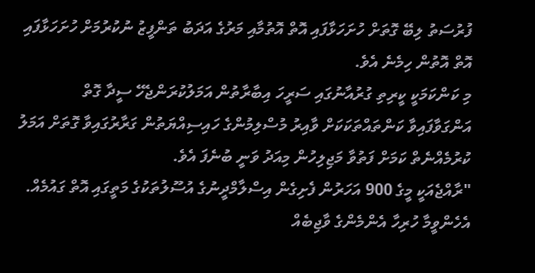ފުރުސަތު ލިބޭ ގޮތަށް ހުށަހަޅާފައި އޮތް އޮތުމާއި މަރުގެ އަދަބު ތަންފީޒު ނުކުރުމަށް ހުށަހަޅާފައި އޮތް އޮތުން ހިމެނެ އެވެ.
މި ކަންކަމަކީ ކީރިތި ގުރުއާނުގައި ސަރީހަ އިބާރާތުން އަމަލުކުރަންޖެހޭ ސީދާ ގޮތް އަންގަވާފައިވާ ކަންތައްތަކަކަށް ވާއިރު މުސްލިމުންގެ ހައިސިއްޔަތުން ގަރާރުގައިވާ ގޮތަށް އަމަލު ކުރުމެއްނެތް ކަމަށް ފަތުވާ މަޖިލިހުން މިއަދު ވަނީ ބުނެފަ އެވެ.
"ރާއްޖެއަކީ މީގެ 900 އަހަރުން ފެށިގެން އިސްލާމްދީނުގެ އުސޫލުތަކުގެ މަތީގައި އޮތް ގައުމެއް. އެހެންވީމާ ހުރިހާ އެންމެންގެ ވާޖިބެއް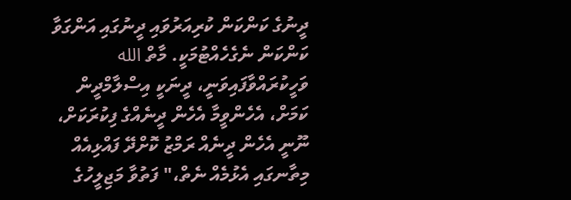ދީނުގެ ކަންކަން ކުރިއަރުވައި ދީނުގައި އަންގަވާ ކަންކަން ނެގެހެއްޓުމަކީ. މާތް الله ވަހީކުރައްވާފައިވަނީ، ދީނަކީ އިސްލާމްދީން ކަމަށް، އެހެންވީމާ އެހެން ދީނެއްގެ ފިކުރަކަށް، ނޫނީ އެހެން ދީނެއް ރަމްޒު ކޮށްދޭ ފައްޅިއެއް މިތާނގައި އެޅުމެއް ނެތް،" ފަތުވާ މަޖިލީހުގެ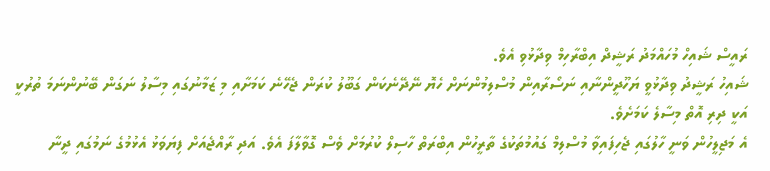ރައީސް ޝައިހް މުހައްމަދު ރަޝީދް އިބްރާހިމް ވިދާޅުވި އެވެ.
ޝައިހު ރަޝީދު ވިދާޅުވީ ޔަހޫދީންނާއި ނަސޯރާއިން މުސްލިމުންނަށް ހެޔޮ ނޭދޭނެކަން ގަބޫލު ކުރަން ޖެހޭނެ ކަމަށާއި މި ޒަމާނުގައި މިސާލު ނަގަން ބޭނުންނަމަ ތުރުކީ އަކީ ދިރި އޮތް މިސާލެ ކަމަށެވެ.
އެ މަޖިލީހުން ވަނީ ހާލުގައި ޖެހިފައިވާ މުސްލިމް ގައުމުތަކުގެ ތާރީހުން އިބްރަތް ހާސިލް ކުރުމަށް ވެސް ގޮވާލާފަ އެވެ. އަދި ރާއްޖެއަށް ފިޔަވަޅު އެޅުމުގެ ނަމުގައި ދީނާ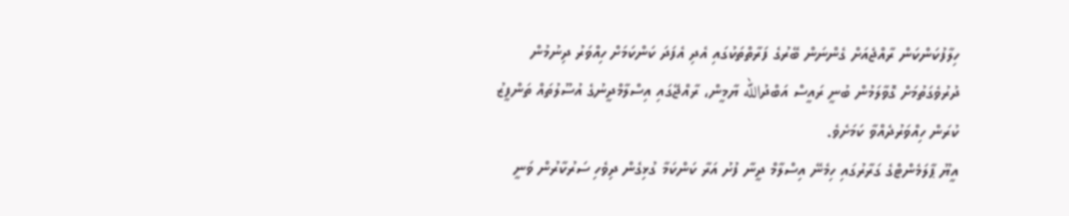ހިލާފުކަންކަން ރާއްޖެއަށް ގެންނަން ބޭރުގެ ފަރާތްތަކުގައި އެދި އެފަދަ ކަންކަމަށް ހިއްވަރު ދިނުމުން ދުރުވެގަތުމަށް ގޮވާލަމުން ބުނީ ރައީސް އަބްދުالله ޔާމީން، ރާއްޖޭގައި އިސްލާމްދީނުގެ އުސޫލުތައް ތަންފީޒު ކުރަން ހިއްވަރުދެއްވާ ކަމަށެވެ.
އީޔޫ ޕާލަމެންޓްގެ ގަރާރުގައި ހިމެނޭ އިސްލާމް ދީނާ ފުށު އަރާ ކަންކަމާ ގުޅިގެން ދިވެހި ސަރުކާރުން ވަނީ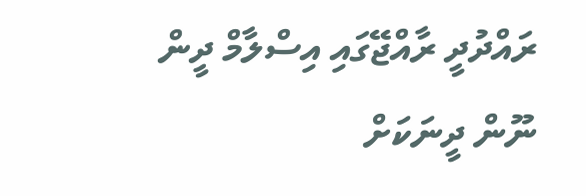ރައްދުދީ ރާއްޖޭގައި އިސްލާމް ދީން ނޫން ދީނަކަށް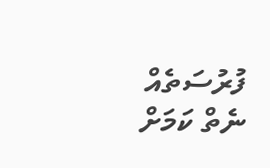ފުރުސަތެއް ނެތް ކަމަށް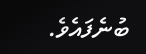ބުނެފައެވެ.